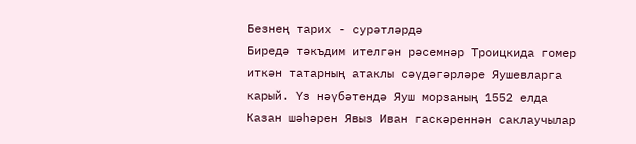Безнең тарих - сурәтләрдә
Биредә тәкъдим ителгән рәсемнәр Троицкида гомер иткән татарның атаклы сәүдәгәрләре Яушевларга карый. Үз нәүбәтендә Яуш морзаның 1552 елда Казан шәһәрен Явыз Иван гаскәреннән саклаучылар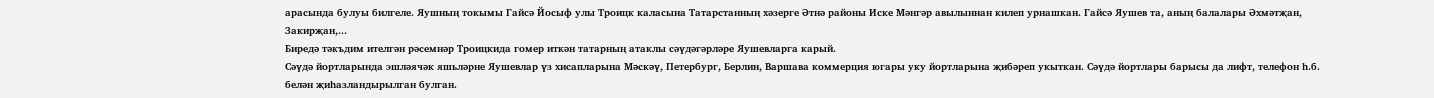арасында булуы билгеле. Яушның токымы Гайсә Йосыф улы Троицк каласына Татарстанның хәзерге Әтнә районы Иске Мәнгәр авылыннан килеп урнашкан. Гайсә Яушев та, аның балалары Әхмәтҗан, Закирҗан,...
Биредә тәкъдим ителгән рәсемнәр Троицкида гомер иткән татарның атаклы сәүдәгәрләре Яушевларга карый.
Сәүдә йортларында эшләячәк яшьләрне Яушевлар үз хисапларына Мәскәү, Петербург, Берлин, Варшава коммерция югары уку йортларына җибәреп укыткан. Сәүдә йортлары барысы да лифт, телефон һ.б. белән җиһазландырылган булган.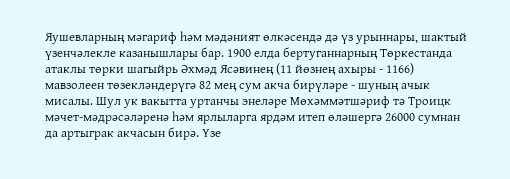Яушевларның мәгариф һәм мәдәният өлкәсендә дә үз урыннары, шактый үзенчәлекле казанышлары бар. 1900 елда бертуганнарның Төркестанда атаклы төрки шагыйрь Әхмәд Ясәвинең (11 йөзнең ахыры - 1166) мавзолеен төзекләндерүгә 82 мең сум акча бирүләре - шуның ачык мисалы. Шул ук вакытта уртанчы энеләре Мөхәммәтшәриф тә Троицк мәчет-мәдрәсәләренә һәм ярлыларга ярдәм итеп өләшергә 26000 сумнан да артыграк акчасын бирә. Үзе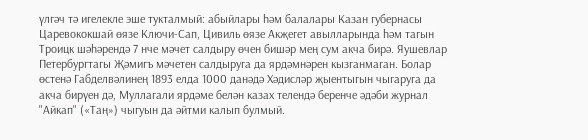үлгәч тә игелекле эше тукталмый: абыйлары һәм балалары Казан губернасы Царевококшай өязе Ключи-Сап, Цивиль өязе Акҗегет авылларында һәм тагын Троицк шәһәрендә 7 нче мәчет салдыру өчен бишәр мең сум акча бирә. Яушевлар Петербургтагы Җәмигъ мәчетен салдыруга да ярдәмнәрен кызганмаган. Болар өстенә Габделвәлинең 1893 елда 1000 данәдә Хәдисләр җыентыгын чыгаруга да акча бирүен дә, Муллагали ярдәме белән казах телендә беренче әдәби журнал "Айкап" («Таң») чыгуын да әйтми калып булмый.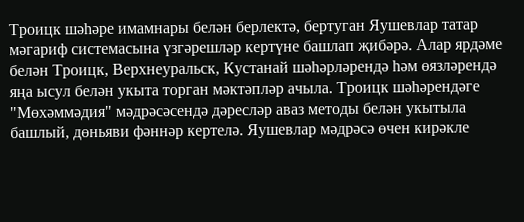Троицк шәһәре имамнары белән берлектә, бертуган Яушевлар татар мәгариф системасына үзгәрешләр кертүне башлап җибәрә. Алар ярдәме белән Троицк, Верхнеуральск, Кустанай шәһәрләрендә һәм өязләрендә яңа ысул белән укыта торган мәктәпләр ачыла. Троицк шәһәрендәге "Мөхәммәдия" мәдрәсәсендә дәресләр аваз методы белән укытыла башлый, дөньяви фәннәр кертелә. Яушевлар мәдрәсә өчен кирәкле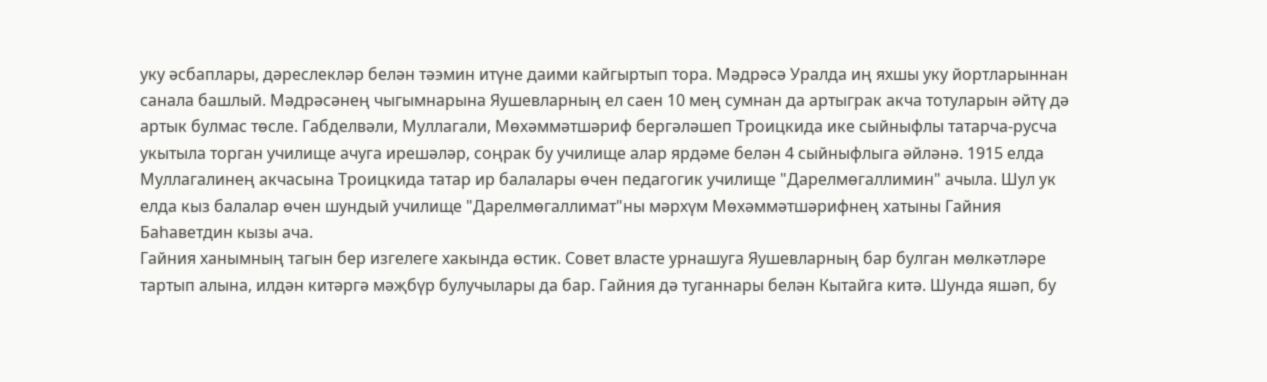уку әсбаплары, дәреслекләр белән тәэмин итүне даими кайгыртып тора. Мәдрәсә Уралда иң яхшы уку йортларыннан санала башлый. Мәдрәсәнең чыгымнарына Яушевларның ел саен 10 мең сумнан да артыграк акча тотуларын әйтү дә артык булмас төсле. Габделвәли, Муллагали, Мөхәммәтшәриф бергәләшеп Троицкида ике сыйныфлы татарча-русча укытыла торган училище ачуга ирешәләр, соңрак бу училище алар ярдәме белән 4 сыйныфлыга әйләнә. 1915 елда Муллагалинең акчасына Троицкида татар ир балалары өчен педагогик училище "Дарелмөгаллимин" ачыла. Шул ук елда кыз балалар өчен шундый училище "Дарелмөгаллимат"ны мәрхүм Мөхәммәтшәрифнең хатыны Гайния Баһаветдин кызы ача.
Гайния ханымның тагын бер изгелеге хакында өстик. Совет власте урнашуга Яушевларның бар булган мөлкәтләре тартып алына, илдән китәргә мәҗбүр булучылары да бар. Гайния дә туганнары белән Кытайга китә. Шунда яшәп, бу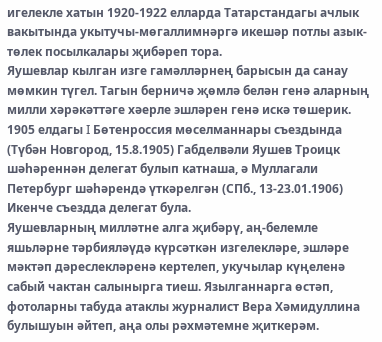игелекле хатын 1920-1922 елларда Татарстандагы ачлык вакытында укытучы-мөгаллимнәргә икешәр потлы азык-төлек посылкалары җибәреп тора.
Яушевлар кылган изге гамәлләрнең барысын да санау мөмкин түгел. Тагын берничә җөмлә белән генә аларның милли хәрәкәттәге хәерле эшләрен генә искә төшерик. 1905 елдагы I Бөтенроссия мөселманнары съездында (Түбән Новгород, 15.8.1905) Габделвәли Яушев Троицк шәһәреннән делегат булып катнаша, ә Муллагали Петербург шәһәрендә үткәрелгән (СПб., 13-23.01.1906) Икенче съездда делегат була.
Яушевларның милләтне алга җибәрү, аң-белемле яшьләрне тәрбияләүдә күрсәткән изгелекләре, эшләре мәктәп дәреслекләренә кертелеп, укучылар күңеленә сабый чактан салынырга тиеш. Язылганнарга өстәп, фотоларны табуда атаклы журналист Вера Хәмидуллина булышуын әйтеп, аңа олы рәхмәтемне җиткерәм.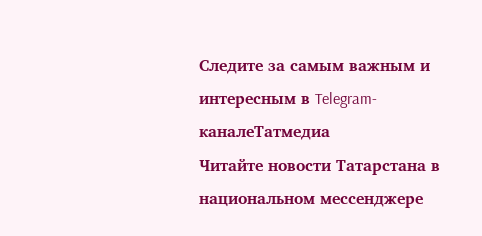Следите за самым важным и интересным в Telegram-каналеТатмедиа
Читайте новости Татарстана в национальном мессенджере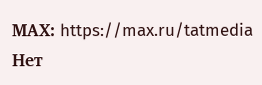MАХ: https://max.ru/tatmedia
Нет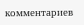комментариев